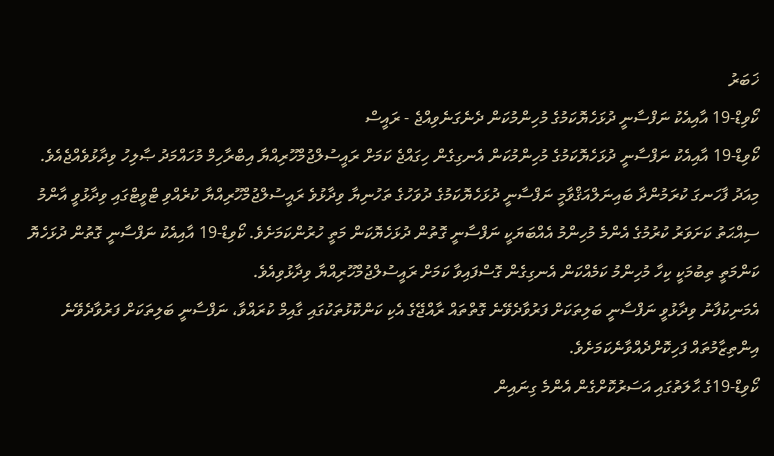ޚަބަރު
ކޯވިޑް-19 އާއިއެކު ނަފްސާނީ ދުޅަހެޔޮކަމުގެ މުހިންމުކަން ދެނެގަނެވިއްޖެ - ރައީސް
ކޯވިޑް-19 އާއިއެކު ނަފްސާނީ ދުޅަހެޔޮކަމުގެ މުހިންމުކަން އެނގިގެން ހިގައްޖެ ކަމަށް ރައީސުލްޖުމްހޫރިއްޔާ އިބްރާހިމް މުހައްމަދު ޞާލިހު ވިދާޅުވެއްޖެއެވެ.
މިއަދު ފާހަނގަ ކުރަމުންދާ ބައިނަލްއަޤްވާމީ ނަފްސާނީ ދުޅަހެޔޮކަމުގެ ދުވަހުގެ ތަހުނިޔާ ވިދާޅުވެ ރައީސުލްޖުމްހޫރިއްޔާ ކުރެއްވި ޓްވީޓްގައި ވިދާޅުވީ އާންމު ސިއްޙަތު ކަށަވަރު ކުރުމުގެ އެންމެ މުހިންމު އެއްބަޔަކީ ނަފްސާނީ ގޮތުން ދުޅަހެޔޮކަން މަތީ ހުރުންކަމަށެވެ. ކޯވިޑް-19 އާއިއެކު ނަފްސާނީ ގޮތުން ދުޅަހެޔޮ ކަންމަތީ ތިބުމަކީ ކިހާ މުހިންމު ކަމެއްކަން އެނގިގެން ގޮސްފައިވާ ކަމަށް ރައީސުލްޖުމްހޫރިއްޔާ ވިދާޅުވިއެވެ.
އެމަނިކުފާނު ވިދާޅުވީ ނަފްސާނީ ބަލިތަކަށް ފަރުވާދެވޭނެ ގޮތްތައް ރާއްޖޭގެ އެކި ކަންކޮޅުތަކުގައި ގާއިމް ކުރައްވާ، ނަފްސާނީ ބަލިތަކަށް ފަރުވާދެވޭނެ އިންތިޒާމުތައް ފަހިކޮށްދެއްވާނެކަމަށެވެ.
ކޯވިޑް-19ގެ ޙާލަތުގައި އަސަރުކޮށްގެން އެންމެ ގިނައިން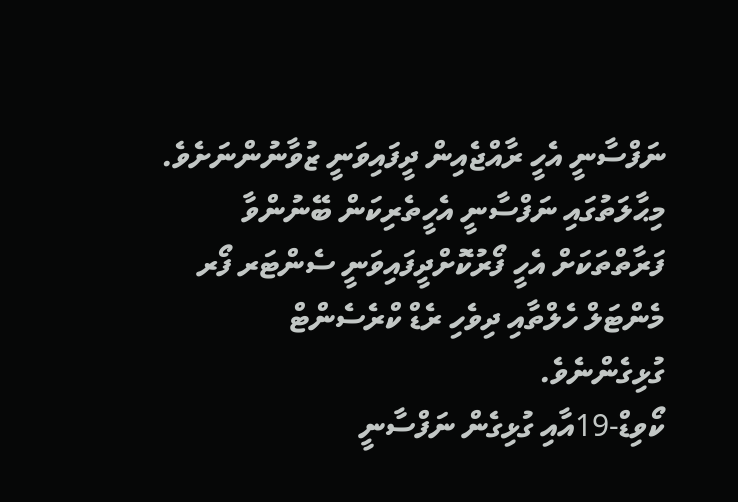ނަފްސާނީ އެހީ ރާއްޖެއިން ދީފައިވަނީ ޒުވާނުންނަށެވެ.
މިޙާލަތުގައި ނަފްސާނީ އެހީތެރިކަން ބޭނުންވާ ފަރާތްތަކަށް އެހީ ފޯރުކޮށްދީފައިވަނީ ސެންޓަރ ފޯރ މެންޓަލް ހެލްތާއި ދިވެހި ރެޑް ކްރެސެންޓް ގުޅިގެންނެވެ.
ކޯވިޑް-19އާއި ގުޅިގެން ނަފްސާނީ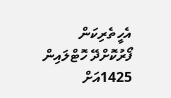އެހީތެރިކަން ފޯރުކޮށްދޭ ހޮޓްލައިން 1425އަށް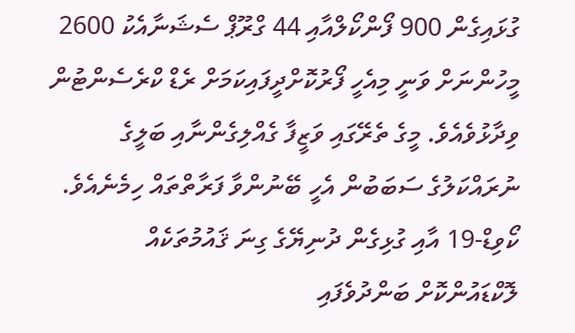ގުޅައިގެން 900 ފޯންކޯލްއާއި 44 ގްރޫޕް ސެޝަނާއެކު 2600 މީހުންނަށް ވަނީ މިއެހީ ފޯރުކޮށްދީފައިކަމަށް ރެޑް ކްރެސެންޓުން ވިދާޅުވެއެވެ. މީގެ ތެރޭގައި ވަޒީފާ ގެއްލިގެންނާއި ބަލީގެ ނުރައްކަލުގެ ސަބަބުން އެހީ ބޭނުންވާ ފަރާތްތައް ހިމެނެއެވެ.
ކޯވިޑް-19 އާއި ގުޅިގެން ދުނިޔޭގެ ގިނަ ޤައުމުތަކެއް ލޮކްޑައުންކޮށް ބަންދުވެފައި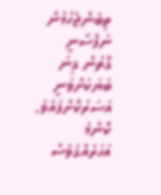ތިބެންޖެހުމުން ނަފްސާނީ ގޮތުން ގިނަ ބަޔަކަށްވަނީ އަސަރުކޮށްފައެވެ. ކޮންމެ އަހަރެއްގެވެސް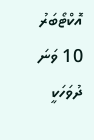އޮކްޓޯބަރު 10 ވަނަ ދުވަހަކީ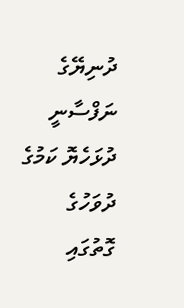ދުނިޔޭގެ ނަފްސާނީ ދުޅަހެޔޮ ކަމުގެ ދުވަހުގެ ގޮތުގައި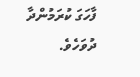ފާހަގަ ކުރަމުންދާ ދުވަހެވެ.